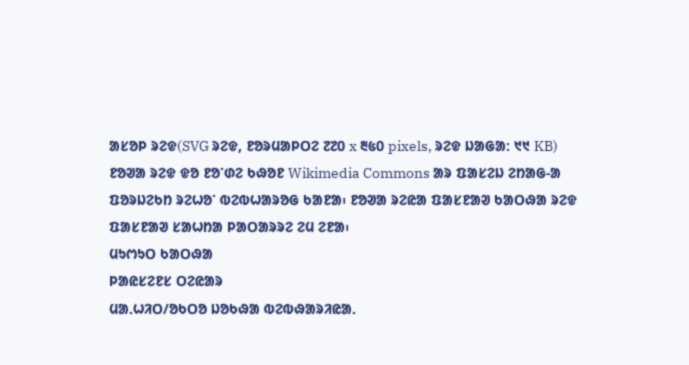ᱟᱥᱚᱞ ᱨᱮᱫ(SVG ᱨᱮᱫ, ᱱᱚᱨᱢᱟᱞᱛᱮ ᱗᱗᱐ x ᱓᱕᱐ pixels, ᱨᱮᱫ ᱡᱟᱜᱟ: ᱑᱑ KB)
ᱱᱚᱣᱟ ᱨᱮᱫ ᱫᱚ ᱱᱚᱸᱰᱮ ᱠᱷᱚᱱ Wikimedia Commons ᱟᱨ ᱯᱟᱥᱮᱡ ᱮᱴᱟᱜ-ᱟ ᱯᱚᱨᱡᱮᱠᱴ ᱨᱮᱦᱚᱸ ᱵᱮᱵᱦᱟᱨᱚᱜ ᱠᱟᱱᱟ᱾ ᱱᱚᱣᱟ ᱨᱮᱭᱟ ᱯᱟᱥᱱᱟᱣ ᱠᱟᱛᱷᱟ ᱨᱮᱫ ᱯᱟᱥᱱᱟᱣ ᱥᱟᱦᱴᱟ ᱞᱟᱛᱟᱨᱨᱮ ᱮᱢ ᱮᱱᱟ᱾
ᱢᱩᱬᱩᱛ ᱠᱟᱛᱷᱟ
ᱞᱟᱭᱥᱮᱱᱥ ᱛᱮᱭᱟᱨ
ᱢᱟᱹᱦᱤᱛ/ᱚᱠᱛᱚ ᱡᱚᱠᱷᱟ ᱵᱮᱵᱷᱟᱨᱤᱭᱟᱹ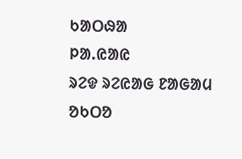ᱠᱟᱛᱷᱟ
ᱞᱟ.ᱭᱟᱭ
ᱨᱮᱫ ᱨᱮᱭᱟᱜ ᱱᱟᱜᱟᱢ
ᱚᱠᱛᱚ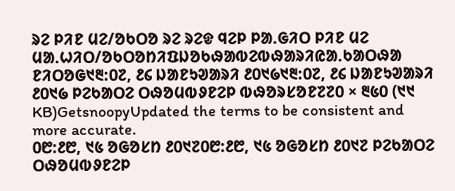ᱨᱮ ᱞᱤᱱ ᱢᱮ/ᱚᱠᱛᱚ ᱨᱮ ᱨᱮᱫ ᱧᱮᱞ ᱞᱟᱹᱜᱤᱛ ᱞᱤᱱ ᱢᱮ
ᱢᱟᱹᱦᱤᱛ/ᱚᱠᱛᱚᱴᱤᱯᱡᱚᱠᱷᱟᱵᱮᱵᱷᱟᱨᱤᱭᱟᱹᱠᱟᱛᱷᱟ
ᱱᱤᱛᱚᱜ᱑᱓:᱐᱗, ᱒᱔ ᱡᱟᱱᱩᱣᱟᱨᱤ ᱒᱐᱑᱙᱑᱓:᱐᱗, ᱒᱔ ᱡᱟᱱᱩᱣᱟᱨᱤ ᱒᱐᱑᱙ ᱞᱮᱠᱟᱛᱮ ᱛᱷᱚᱢᱵᱽᱱᱮᱞ ᱵᱷᱚᱨᱥᱚᱱ᱗᱗᱐ × ᱓᱕᱐ (᱑᱑ KB)GetsnoopyUpdated the terms to be consistent and more accurate.
᱐᱘:᱒᱘, ᱑᱕ ᱚᱜᱚᱥᱴ ᱒᱐᱑᱗᱐᱘:᱒᱘, ᱑᱕ ᱚᱜᱚᱥᱴ ᱒᱐᱑᱗ ᱞᱮᱠᱟᱛᱮ ᱛᱷᱚᱢᱵᱽᱱᱮᱞ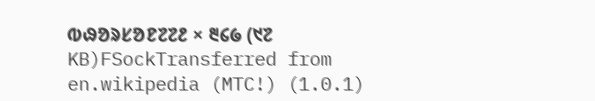ᱵᱷᱚᱨᱥᱚᱱ᱗᱗᱒ × ᱓᱔᱙ (᱑᱗ KB)FSockTransferred from en.wikipedia (MTC!) (1.0.1)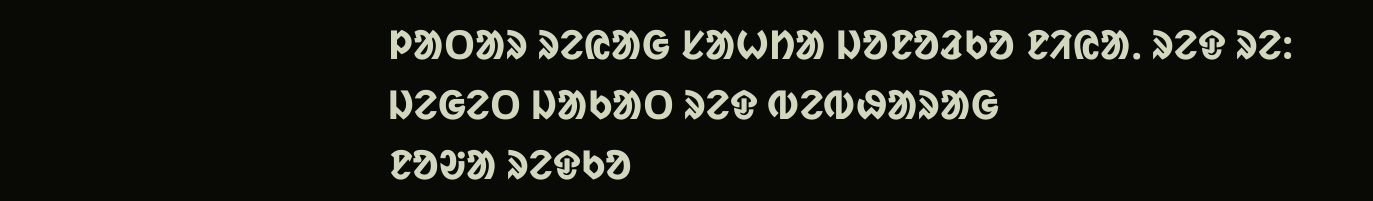ᱞᱟᱛᱟᱨ ᱨᱮᱭᱟᱜ ᱥᱟᱦᱴᱟ ᱡᱚᱱᱚᱲᱠᱚ ᱱᱤᱭᱟᱹ ᱨᱮᱫ ᱨᱮ:
ᱡᱮᱜᱮᱛ ᱡᱟᱠᱟᱛ ᱨᱮᱫ ᱵᱮᱵᱷᱟᱨᱟᱜ
ᱱᱚᱶᱟ ᱨᱮᱫᱠᱚ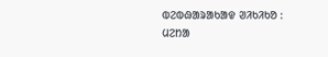ᱵᱮᱵᱷᱟᱨᱟᱠᱟᱫ ᱣᱤᱠᱤᱠᱚ :
ᱢᱮᱴᱟ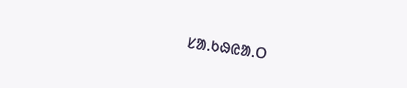ᱥᱟᱹᱠᱷᱭᱟᱹᱛ